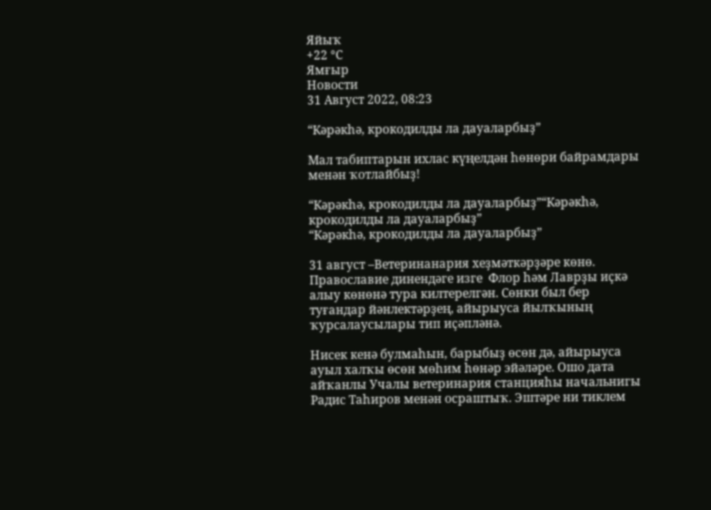Яйыҡ
+22 °С
Ямғыр
Новости
31 Август 2022, 08:23

“Кәрәкһә, крокодилды ла дауаларбыҙ”

Мал табиптарын ихлас күңелдән һөнөри байрамдары менән ҡотлайбыҙ!

“Кәрәкһә, крокодилды ла дауаларбыҙ”“Кәрәкһә, крокодилды ла дауаларбыҙ”
“Кәрәкһә, крокодилды ла дауаларбыҙ”

31 август –Ветеринанария хеҙмәткәрҙәре көнө. Православие динендәге изге  Флор һәм Лаврҙы иҫкә алыу көнөнә тура килтерелгән. Сөнки был бер туғандар йәнлектәрҙең, айырыуса йылҡының ҡурсалаусылары тип иҫәпләнә.

Нисек кенә булмаһын, барыбыҙ өсөн дә, айырыуса ауыл халҡы өсөн мөһим һөнәр эйәләре. Ошо дата айҡанлы Учалы ветеринария станцияһы начальнигы Радис Таһиров менән осраштыҡ. Эштәре ни тиклем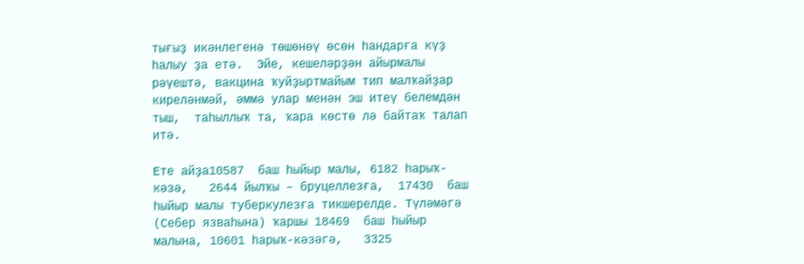тығыҙ икәнлегенә төшөнөү өсөн һандарға күҙ һалыу ҙа етә.  Эйе, кешеләрҙән айырмалы рәүештә, вакцина ҡуйҙыртмайым тип малҡайҙар киреләнмәй, әммә улар менән эш итеү белемдән тыш,  таһыллыҡ та, ҡара көстө лә байтаҡ талап итә.

Ете айҙа10587  баш һыйыр малы, 6182 һарыҡ-кәзә,   2644 йылҡы – бруцеллезға,  17430  баш һыйыр малы туберкулезға тикшерелде. Түләмәгә (Себер язваһына) ҡаршы 18469  баш һыйыр малына, 10601 һарыҡ-кәзәгә,   3325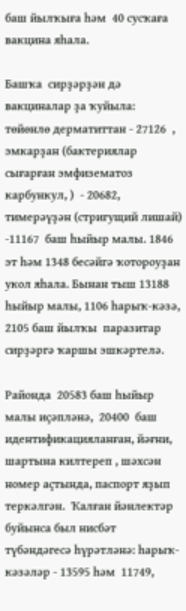баш йылҡыға һәм  40 сусҡаға  вакцина яһала.

Башҡа  сирҙәрҙән дә вакциналар ҙа ҡуйыла:  төйөнлө дерматиттан - 27126  , эмкарҙан (бактериялар сығарған эмфизематоз карбункул, )  - 20682,  тимерәүҙән (стригущий лишай) -11167  баш һыйыр малы. 1846 эт һәм 1348 бесәйгә ҡотороуҙан укол яһала. Бынан тыш 13188 һыйыр малы, 1106 һарыҡ-кәзә, 2105 баш йылҡы  паразитар сирҙәргә ҡаршы эшкәртелә.

Районда  20583 баш һыйыр малы иҫәпләнә,  20400  баш идентификацияланған, йәғни, шартына килтереп , шәхсән номер аҫтында, паспорт яҙып  теркәлгән.  Ҡалған йәнлектәр буйынса был нисбәт түбәндәгесә һүрәтләнә: һарыҡ-кәзәләр - 13595 һәм  11749,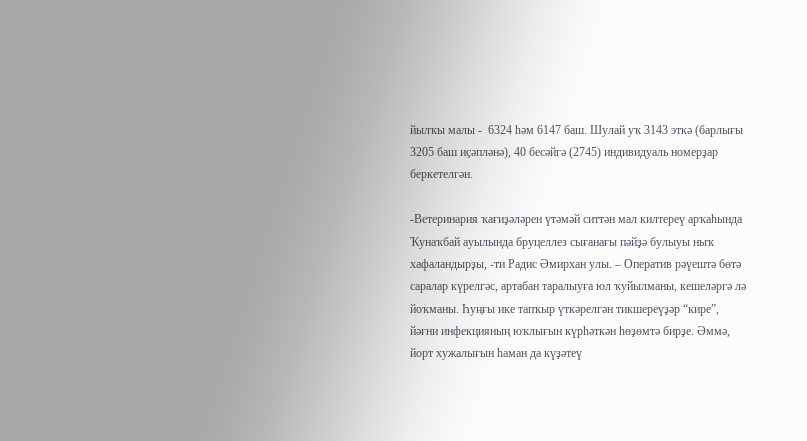йылҡы малы -  6324 һәм 6147 баш. Шулай уҡ 3143 эткә (барлығы 3205 баш иҫәпләнә), 40 бесәйгә (2745) индивидуаль номерҙар беркетелгән.

-Ветеринария ҡағиҙәләрен үтәмәй ситтән мал килтереү арҡаһында Ҡунаҡбай ауылында бруцеллез сығанағы пәйҙә булыуы ныҡ хафаландырҙы, -ти Радис Әмирхан улы. – Оператив рәүештә бөтә саралар күрелгәс, артабан таралыуға юл ҡуйылманы, кешеләргә лә йоҡманы. Һуңғы ике тапҡыр үткәрелгән тикшереүҙәр “кире”, йәғни инфекцияның юҡлығын күрһәткән һөҙөмтә бирҙе. Әммә,  йорт хужалығын һаман да күҙәтеү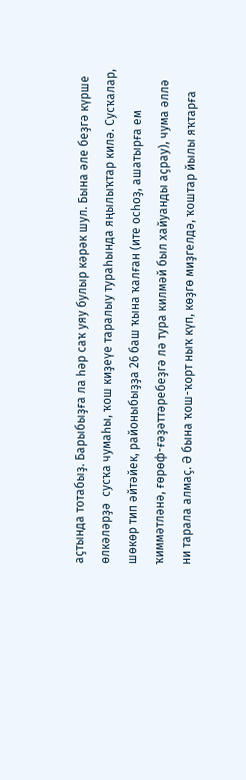аҫтында тотабыҙ. Барыбыҙға ла һәр саҡ уяу булыр кәрәк шул. Бына әле беҙгә күрше өлкәләрҙә  сусҡа чумаһы, ҡош киҙеүе таралыу тураһында яңылыҡтар килә. Сусҡалар, шөкөр тип әйтәйек, районыбыҙҙа 26 баш ҡына ҡалған (ите осһоҙ, ашатырға ем ҡиммәтләнә, ғөрөф-ғәҙәттәребеҙгә лә тура килмәй был хайуанды аҫрау), чума әллә ни тарала алмаҫ. Ә бына ҡош-ҡорт ныҡ күп, көҙгө миҙгелдә, ҡоштар йылы яҡтарға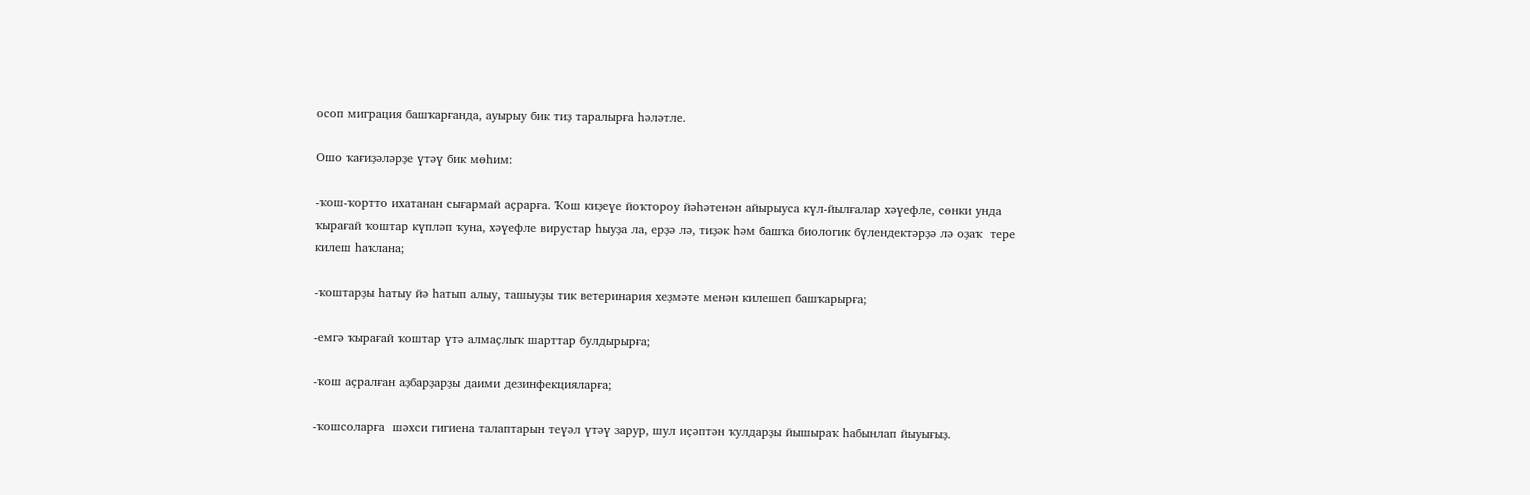осоп миграция башҡарғанда, ауырыу бик тиҙ таралырға һәләтле.

Ошо ҡағиҙәләрҙе үтәү бик мөһим:

-ҡош-ҡортто ихатанан сығармай аҫрарға. Ҡош киҙеүе йоҡтороу йәһәтенән айырыуса күл-йылғалар хәүефле, сөнки унда ҡырағай ҡоштар күпләп ҡуна, хәүефле вирустар һыуҙа ла, ерҙә лә, тиҙәк һәм башҡа биологик бүлендектәрҙә лә оҙаҡ  тере килеш һаҡлана;

-ҡоштарҙы һатыу йә һатып алыу, ташыуҙы тик ветеринария хеҙмәте менән килешеп башҡарырға;

-емгә ҡырағай ҡоштар үтә алмаҫлыҡ шарттар булдырырға;

-ҡош аҫралған аҙбарҙарҙы даими дезинфекцияларға;

-ҡошсоларға  шәхси гигиена талаптарын теүәл үтәү зарур, шул иҫәптән ҡулдарҙы йышыраҡ һабынлап йыуығыҙ.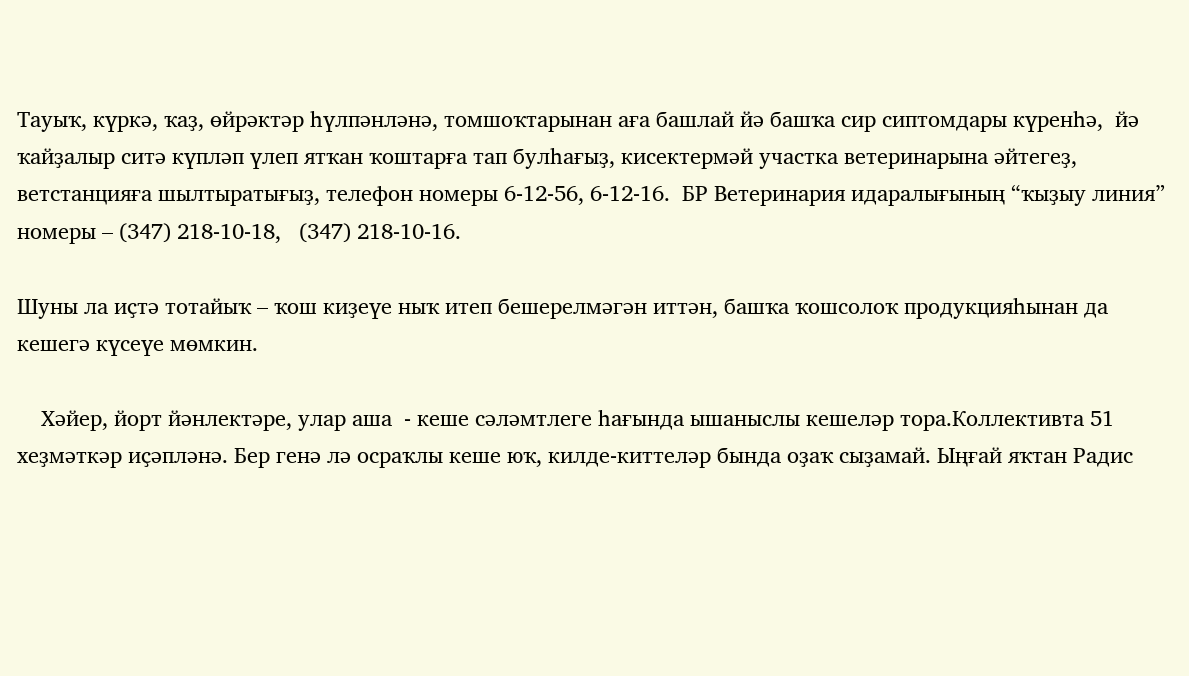Тауыҡ, күркә, ҡаҙ, өйрәктәр һүлпәнләнә, томшоҡтарынан аға башлай йә башҡа сир сиптомдары күренһә,  йә ҡайҙалыр ситә күпләп үлеп ятҡан ҡоштарға тап булһағыҙ, кисектермәй участка ветеринарына әйтегеҙ, ветстанцияға шылтыратығыҙ, телефон номеры 6-12-56, 6-12-16.  БР Ветеринария идаралығының “ҡыҙыу линия” номеры – (347) 218-10-18,   (347) 218-10-16.

Шуны ла иҫтә тотайыҡ – ҡош киҙеүе ныҡ итеп бешерелмәгән иттән, башҡа ҡошсолоҡ продукцияһынан да кешегә күсеүе мөмкин.

    Хәйер, йорт йәнлектәре, улар аша  - кеше сәләмтлеге һағында ышаныслы кешеләр тора.Коллективта 51 хеҙмәткәр иҫәпләнә. Бер генә лә осраҡлы кеше юҡ, килде-киттеләр бында оҙаҡ сыҙамай. Ыңғай яҡтан Радис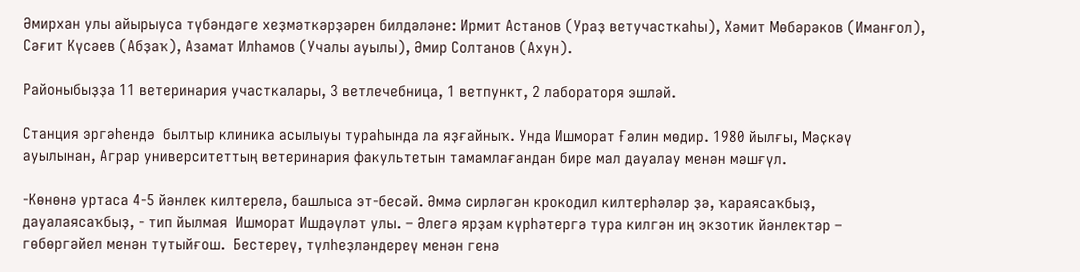Әмирхан улы айырыуса түбәндәге хеҙмәткәрҙәрен билдәләне: Ирмит Астанов (Ураҙ ветучасткаһы), Хәмит Мөбәрәков (Иманғол), Сәғит Күсәев (Абҙаҡ), Азамат Илһамов (Учалы ауылы), Әмир Солтанов (Ахун).

Районыбыҙҙа 11 ветеринария участкалары, 3 ветлечебница, 1 ветпункт, 2 лабораторя эшләй.

Станция эргәһендә  былтыр клиника асылыуы тураһында ла яҙғайныҡ. Унда Ишморат Ғәлин мөдир. 1980 йылғы, Мәҫкәү ауылынан, Аграр университеттың ветеринария факультетын тамамлағандан бире мал дауалау менән мәшғүл.

-Көнөнә уртаса 4-5 йәнлек килтерелә, башлыса эт-бесәй. Әммә сирләгән крокодил килтерһәләр ҙә, ҡараясаҡбыҙ, дауалаясаҡбыҙ, - тип йылмая  Ишморат Ишдәүләт улы. – Әлегә ярҙам күрһәтергә тура килгән иң экзотик йәнлектәр – гөбөргәйел менән тутыйғош.  Бестереү, түлһеҙләндереү менән генә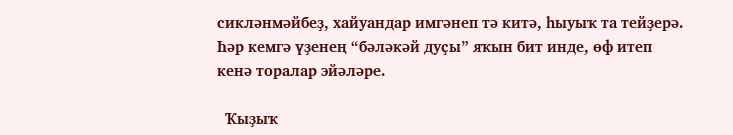сикләнмәйбеҙ, хайуандар имгәнеп тә китә, һыуыҡ та тейҙерә. Һәр кемгә үҙенең “бәләкәй дуҫы” яҡын бит инде, өф итеп кенә торалар эйәләре.

  Ҡыҙыҡ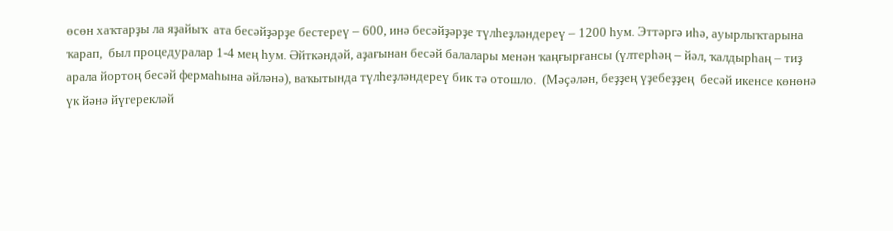өсөн хаҡтарҙы ла яҙайыҡ  ата бесәйҙәрҙе бестереү – 600, инә бесәйҙәрҙе түлһеҙләндереү – 1200 һум. Эттәргә иһә, ауырлыҡтарына ҡарап,  был процедуралар 1-4 мең һум. Әйткәндәй, аҙағынан бесәй балалары менән ҡаңғырғансы (үлтерһәң – йәл, ҡалдырһаң – тиҙ арала йортоң бесәй фермаһына әйләнә), ваҡытында түлһеҙләндереү бик тә отошло.  (Мәҫәлән, беҙҙең үҙебеҙҙең  бесәй икенсе көнөнә үк йәнә йүгерекләй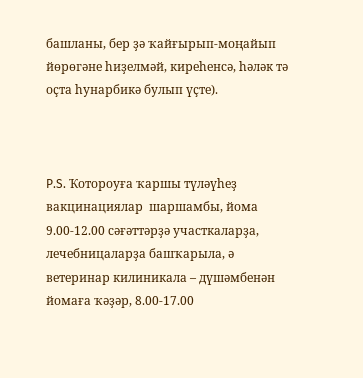башланы, бер ҙә ҡайғырып-моңайып йөрөгәне һиҙелмәй, киреһенсә, һәләк тә оҫта һунарбикә булып үҫте).



P.S. Ҡотороуға ҡаршы түләүһеҙ вакцинациялар  шаршамбы, йома 9.00-12.00 сәғәттәрҙә участкаларҙа, лечебницаларҙа башҡарыла, ә ветеринар килиникала – дүшәмбенән йомаға ҡәҙәр, 8.00-17.00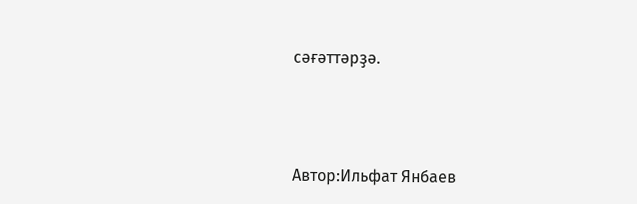сәғәттәрҙә.



Автор:Ильфат Янбаев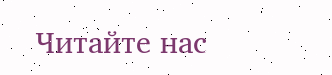Читайте нас